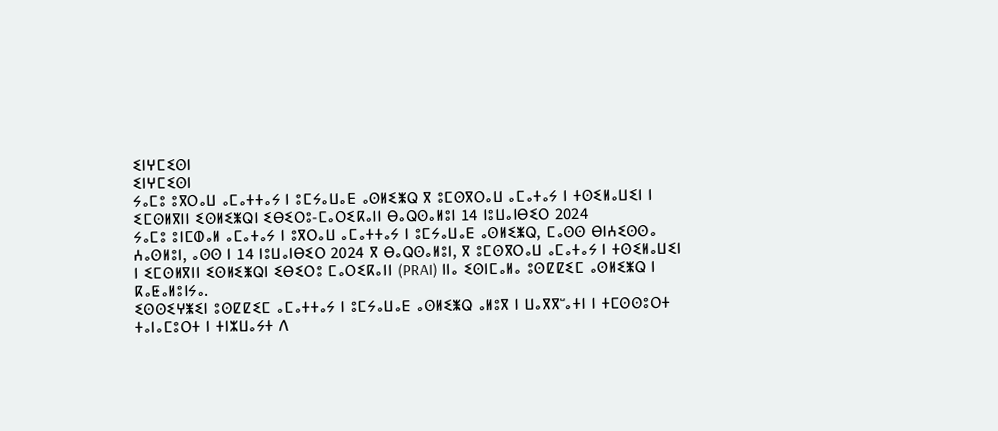ⵉⵏⵖⵎⵉⵙⵏ
ⵉⵏⵖⵎⵉⵙⵏ
ⵢⴰⵎⵓ ⵓⴳⵔⴰⵡ ⴰⵎⴰⵜⵜⴰⵢ ⵏ ⵓⵎⵢⴰⵡⴰⴹ ⴰⵙⵍⵉⵥⵕ ⴳ ⵓⵎⵙⴳⵔⴰⵡ ⴰⵎⴰⵜⴰⵢ ⵏ ⵜⵙⵉⵍⴰⵡⵉⵏ ⵏ ⵉⵎⵙⵍⴳⵏⵏ ⵉⵙⵍⵉⵥⵕⵏ ⵉⴱⵉⵔⵓ-ⵎⴰⵔⵉⴽⴰⵏⵏ ⴱⴰⵕⵙⴰⵍⵓⵏ 14 ⵏⵓⵡⴰⵏⴱⵉⵔ 2024
ⵢⴰⵎⵓ ⵓⵏⵎⵀⴰⵍ ⴰⵎⴰⵜⴰⵢ ⵏ ⵓⴳⵔⴰⵡ ⴰⵎⴰⵜⵜⴰⵢ ⵏ ⵓⵎⵢⴰⵡⴰⴹ ⴰⵙⵍⵉⵥⵕ, ⵎⴰⵙⵙ ⴱⵏⵄⵉⵙⵙⴰ ⵄⴰⵙⵍⵓⵏ, ⴰⵙⵙ ⵏ 14 ⵏⵓⵡⴰⵏⴱⵉⵔ 2024 ⴳ ⴱⴰⵕⵙⴰⵍⵓⵏ, ⴳ ⵓⵎⵙⴳⵔⴰⵡ ⴰⵎⴰⵜⴰⵢ ⵏ ⵜⵙⵉⵍⴰⵡⵉⵏ ⵏ ⵉⵎⵙⵍⴳⵏⵏ ⵉⵙⵍⵉⵥⵕⵏ ⵉⴱⵉⵔⵓ ⵎⴰⵔⵉⴽⴰⵏⵏ (PRAI) ⵏⵏⴰ ⵉⵙⵏⵎⴰⵍⴰ ⵓⵙⵇⵇⵉⵎ ⴰⵙⵍⵉⵥⵕ ⵏ ⴽⴰⵟⴰⵍⵓⵏⵢⴰ.
ⵉⵙⵙⵉⵖⵥⵉⵏ ⵓⵙⵇⵇⵉⵎ ⴰⵎⴰⵜⵜⴰⵢ ⵏ ⵓⵎⵢⴰⵡⴰⴹ ⴰⵙⵍⵉⵥⵕ ⴰⵍⵓⴳ ⵏ ⵡⴰⴳⴳⵯⴰⵜⵏ ⵏ ⵜⵎⵙⵙⵓⵔⵜ ⵜⴰⵏⴰⵎⵓⵔⵜ ⵏ ⵜⵏⵣⵡⴰⵢⵜ ⴷ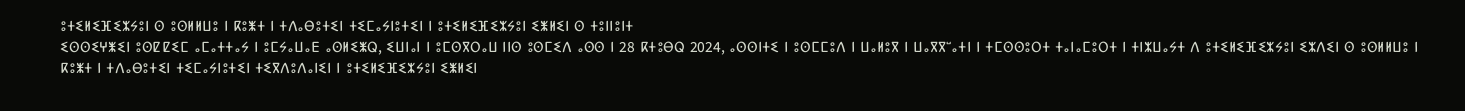ⵓⵜⵉⵍⵉⴼⵉⵣⵢⵓⵏ ⵙ ⵓⵙⵍⵍⵡⵓ ⵏ ⴽⵓⵥⵜ ⵏ ⵜⴷⴰⴱⵓⵜⵉⵏ ⵜⵉⵎⴰⵢⵏⵓⵜⵉⵏ ⵏ ⵓⵜⵉⵍⵉⴼⵉⵣⵢⵓⵏ ⵉⵥⵍⵉⵏ ⵙ ⵜⵓⵏⵏⵓⵏⵜ
ⵉⵙⵙⵉⵖⵥⵉⵏ ⵓⵙⵇⵇⵉⵎ ⴰⵎⴰⵜⵜⴰⵢ ⵏ ⵓⵎⵢⴰⵡⴰⴹ ⴰⵙⵍⵉⵥⵕ, ⵉⵡⵏⴰⵏ ⵏ ⵓⵎⵙⴳⵔⴰⵡ ⵏⵏⵙ ⵓⵙⵎⵉⴷ ⴰⵙⵙ ⵏ 28 ⴽⵜⵓⴱⵕ 2024, ⴰⵙⵙⵏⵜⵉ ⵏ ⵓⵙⵎⵎⵓⴷ ⵏ ⵡⴰⵍⵓⴳ ⵏ ⵡⴰⴳⴳⵯⴰⵜⵏ ⵏ ⵜⵎⵙⵙⵓⵔⵜ ⵜⴰⵏⴰⵎⵓⵔⵜ ⵏ ⵜⵏⵣⵡⴰⵢⵜ ⴷ ⵓⵜⵉⵍⵉⴼⵉⵣⵢⵓⵏ ⵉⵣⴷⵉⵏ ⵙ ⵓⵙⵍⵍⵡⵓ ⵏ ⴽⵓⵥⵜ ⵏ ⵜⴷⴰⴱⵓⵜⵉⵏ ⵜⵉⵎⴰⵢⵏⵓⵜⵉⵏ ⵜⵉⴳⴷⵓⴷⴰⵏⵉⵏ ⵏ ⵓⵜⵉⵍⵉⴼⵉⵣⵢⵓⵏ ⵉⵥⵍⵉⵏ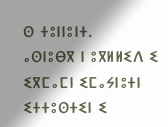ⵙ ⵜⵓⵏⵏⵓⵏⵜ.
ⴰⵙⵏⵓⴱⴳ ⵏ ⵓⴳⵍⵍⵉⴷ ⵉ ⵉⴳⵎⴰⵎⵏ ⵉⵎⴰⵢⵏⵓⵜⵏ ⵉⵜⵜⵓⵙⵜⵉⵏ ⵉ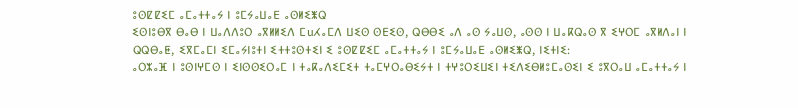ⵓⵙⵇⵇⵉⵎ ⴰⵎⴰⵜⵜⴰⵢ ⵏ ⵓⵎⵢⴰⵡⴰⴹ ⴰⵙⵍⵉⵥⵕ
ⵉⵙⵏⵓⴱⴳ ⴱⴰⴱ ⵏ ⵡⴰⴷⴷⵓⵔ ⴰⴳⵍⵍⵉⴷ ⵎuⵃⴰⵎⴷ ⵡⵉⵙ ⵙⴹⵉⵙ, ⵕⴱⴱⵉ ⴰⴷ ⴰⵙ ⵢⴰⵡⵙ, ⴰⵙⵙ ⵏ ⵡⴰⴽⵕⴰⵙ ⴳ ⵉⵖⵔⵎ ⴰⴳⵍⴷⴰⵏ ⵏ ⵕⵕⴱⴰⵟ, ⵉⴳⵎⴰⵎⵏ ⵉⵎⴰⵢⵏⵓⵜⵏ ⵉⵜⵜⵓⵙⵜⵉⵏ ⵉ ⵓⵙⵇⵇⵉⵎ ⴰⵎⴰⵜⵜⴰⵢ ⵏ ⵓⵎⵢⴰⵡⴰⴹ ⴰⵙⵍⵉⵥⵕ, ⵏⵉⵜⵏⵉ:
ⴰⵔⵣⴰⴼ ⵏ ⵓⵙⵏⵖⵎⵙ ⵏ ⵉⵏⵙⵙⵉⵔⴰⵎ ⵏ ⵜⴰⴽⴰⴷⵉⵎⵉⵜ ⵜⴰⵎⵖⵔⴰⴱⵉⵢⵜ ⵏ ⵜⵖⵓⵔⵉⵡⵉⵏ ⵜⵉⴷⵉⴱⵍⵓⵎⴰⵙⵉⵏ ⵉ ⵓⴳⵔⴰⵡ ⴰⵎⴰⵜⵜⴰⵢ ⵏ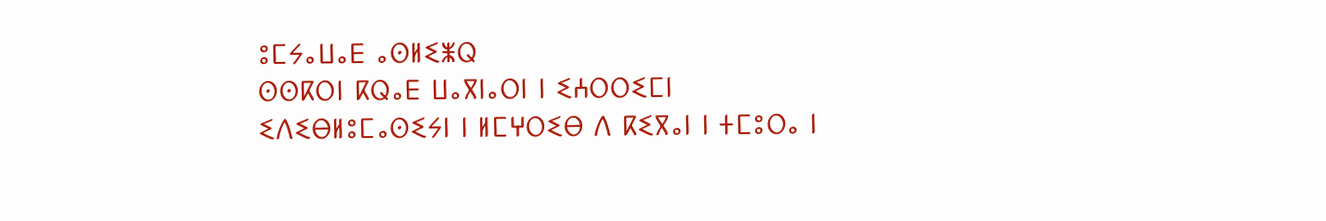ⵓⵎⵢⴰⵡⴰⴹ ⴰⵙⵍⵉⵥⵕ
ⵙⵙⴽⵔⵏ ⴽⵕⴰⴹ ⵡⴰⴳⵏⴰⵔⵏ ⵏ ⵉⵄⵔⵔⵉⵎⵏ ⵉⴷⵉⴱⵍⵓⵎⴰⵙⵉⵢⵏ ⵏ ⵍⵎⵖⵔⵉⴱ ⴷ ⴽⵉⴳⴰⵏ ⵏ ⵜⵎⵓⵔⴰ ⵏ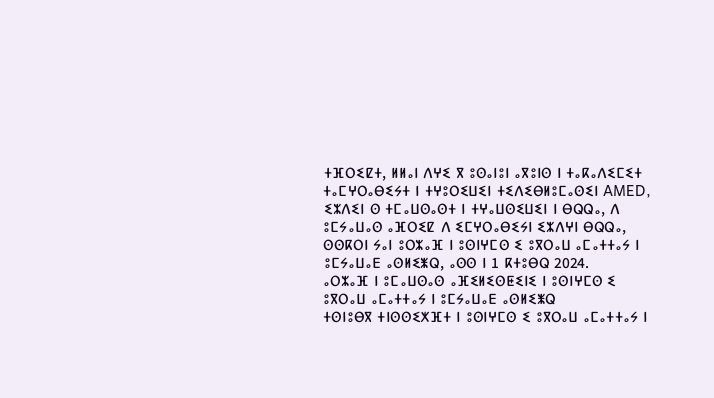ⵜⴼⵔⵉⵇⵜ, ⵍⵍⴰⵏ ⴷⵖⵉ ⴳ ⵓⵙⴰⵏⵓⵏ ⴰⴳⵓⵏⵙ ⵏ ⵜⴰⴽⴰⴷⵉⵎⵉⵜ ⵜⴰⵎⵖⵔⴰⴱⵉⵢⵜ ⵏ ⵜⵖⵓⵔⵉⵡⵉⵏ ⵜⵉⴷⵉⴱⵍⵓⵎⴰⵙⵉⵏ AMED, ⵉⵣⴷⵉⵏ ⵙ ⵜⵎⴰⵡⵙⴰⵙⵜ ⵏ ⵜⵖⴰⵡⵙⵉⵡⵉⵏ ⵏ ⴱⵕⵕⴰ, ⴷ ⵓⵎⵢⴰⵡⴰⵙ ⴰⴼⵔⵉⵇ ⴷ ⵉⵎⵖⵔⴰⴱⵉⵢⵏ ⵉⵣⴷⵖⵏ ⴱⵕⵕⴰ, ⵙⵙⴽⵔⵏ ⵢⴰⵏ ⵓⵔⵣⴰⴼ ⵏ ⵓⵙⵏⵖⵎⵙ ⵉ ⵓⴳⵔⴰⵡ ⴰⵎⴰⵜⵜⴰⵢ ⵏ ⵓⵎⵢⴰⵡⴰⴹ ⴰⵙⵍⵉⵥⵕ, ⴰⵙⵙ ⵏ 1 ⴽⵜⵓⴱⵕ 2024.
ⴰⵔⵣⴰⴼ ⵏ ⵓⵎⴰⵡⵙⴰⵙ ⴰⴼⵉⵍⵉⵙⵟⵉⵏⵉ ⵏ ⵓⵙⵏⵖⵎⵙ ⵉ ⵓⴳⵔⴰⵡ ⴰⵎⴰⵜⵜⴰⵢ ⵏ ⵓⵎⵢⴰⵡⴰⴹ ⴰⵙⵍⵉⵥⵕ
ⵜⵙⵏⵓⴱⴳ ⵜⵏⵙⵙⵉⵅⴼⵜ ⵏ ⵓⵙⵏⵖⵎⵙ ⵉ ⵓⴳⵔⴰⵡ ⴰⵎⴰⵜⵜⴰⵢ ⵏ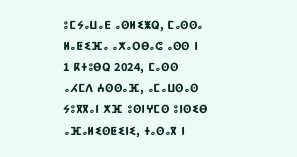ⵓⵎⵢⴰⵡⴰⴹ ⴰⵙⵍⵉⵥⵕ, ⵎⴰⵙⵙⴰ ⵍⴰⵟⵉⴼⴰ ⴰⵅⴰⵔⴱⴰⵛ ⴰⵙⵙ ⵏ 1 ⴽⵜⵓⴱⵕ 2024, ⵎⴰⵙⵙ ⴰⵃⵎⴷ ⵄⵙⵙⴰⴼ, ⴰⵎⴰⵡⵙⴰⵙ ⵢⵓⴳⴳⴰⵏ ⵅⴼ ⵓⵙⵏⵖⵎⵙ ⵓⵏⵙⵉⴱ ⴰⴼⴰⵍⵉⵙⵟⵉⵏⵉ, ⵜⴰⵙⴰⴳ ⵏ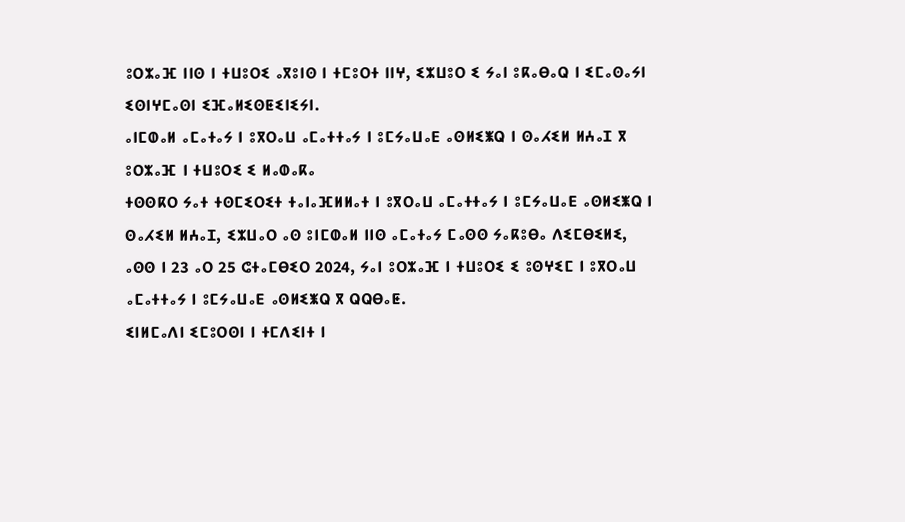ⵓⵔⵣⴰⴼ ⵏⵏⵙ ⵏ ⵜⵡⵓⵔⵉ ⴰⴳⵓⵏⵙ ⵏ ⵜⵎⵓⵔⵜ ⵏⵏⵖ, ⵉⵣⵡⵓⵔ ⵉ ⵢⴰⵏ ⵓⴽⴰⴱⴰⵕ ⵏ ⵉⵎⴰⵙⴰⵢⵏ ⵉⵙⵏⵖⵎⴰⵙⵏ ⵉⴼⴰⵍⵉⵙⵟⵉⵏⵉⵢⵏ.
ⴰⵏⵎⵀⴰⵍ ⴰⵎⴰⵜⴰⵢ ⵏ ⵓⴳⵔⴰⵡ ⴰⵎⴰⵜⵜⴰⵢ ⵏ ⵓⵎⵢⴰⵡⴰⴹ ⴰⵙⵍⵉⵥⵕ ⵏ ⵙⴰⵃⵉⵍ ⵍⵄⴰⵊ ⴳ ⵓⵔⵣⴰⴼ ⵏ ⵜⵡⵓⵔⵉ ⵉ ⵍⴰⵀⴰⴽⴰ
ⵜⵙⵙⴽⵔ ⵢⴰⵜ ⵜⵙⵎⵉⵔⵉⵜ ⵜⴰⵏⴰⴼⵍⵍⴰⵜ ⵏ ⵓⴳⵔⴰⵡ ⴰⵎⴰⵜⵜⴰⵢ ⵏ ⵓⵎⵢⴰⵡⴰⴹ ⴰⵙⵍⵉⵥⵕ ⵏ ⵙⴰⵃⵉⵍ ⵍⵄⴰⵊ, ⵉⵣⵡⴰⵔ ⴰⵙ ⵓⵏⵎⵀⴰⵍ ⵏⵏⵙ ⴰⵎⴰⵜⴰⵢ ⵎⴰⵙⵙ ⵢⴰⴽⵓⴱⴰ ⴷⵉⵎⴱⵉⵍⵉ, ⴰⵙⵙ ⵏ 23 ⴰⵔ 25 ⵛⵜⴰⵎⴱⵉⵔ 2024, ⵢⴰⵏ ⵓⵔⵣⴰⴼ ⵏ ⵜⵡⵓⵔⵉ ⵉ ⵓⵙⵖⵉⵎ ⵏ ⵓⴳⵔⴰⵡ ⴰⵎⴰⵜⵜⴰⵢ ⵏ ⵓⵎⵢⴰⵡⴰⴹ ⴰⵙⵍⵉⵥⵕ ⴳ ⵕⵕⴱⴰⵟ.
ⵉⵏⵍⵎⴰⴷⵏ ⵉⵎⵓⵔⵙⵏ ⵏ ⵜⵎⴷⵉⵏⵜ ⵏ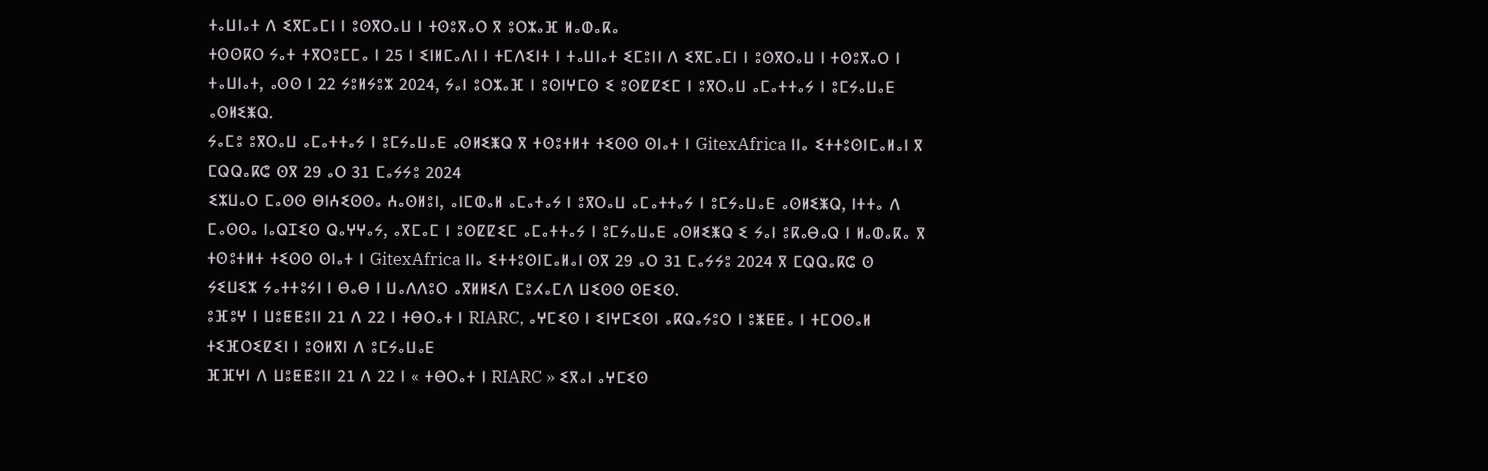ⵜⴰⵡⵏⴰⵜ ⴷ ⵉⴳⵎⴰⵎⵏ ⵏ ⵓⵙⴳⵔⴰⵡ ⵏ ⵜⵙⵓⴳⴰⵔ ⴳ ⵓⵔⵣⴰⴼ ⵍⴰⵀⴰⴽⴰ
ⵜⵙⵙⴽⵔ ⵢⴰⵜ ⵜⴳⵔⵓⵎⵎⴰ ⵏ 25 ⵏ ⵉⵏⵍⵎⴰⴷⵏ ⵏ ⵜⵎⴷⵉⵏⵜ ⵏ ⵜⴰⵡⵏⴰⵜ ⵉⵎⵓⵏⵏ ⴷ ⵉⴳⵎⴰⵎⵏ ⵏ ⵓⵙⴳⵔⴰⵡ ⵏ ⵜⵙⵓⴳⴰⵔ ⵏ ⵜⴰⵡⵏⴰⵜ, ⴰⵙⵙ ⵏ 22 ⵢⵓⵍⵢⵓⵣ 2024, ⵢⴰⵏ ⵓⵔⵣⴰⴼ ⵏ ⵓⵙⵏⵖⵎⵙ ⵉ ⵓⵙⵇⵇⵉⵎ ⵏ ⵓⴳⵔⴰⵡ ⴰⵎⴰⵜⵜⴰⵢ ⵏ ⵓⵎⵢⴰⵡⴰⴹ ⴰⵙⵍⵉⵥⵕ.
ⵢⴰⵎⵓ ⵓⴳⵔⴰⵡ ⴰⵎⴰⵜⵜⴰⵢ ⵏ ⵓⵎⵢⴰⵡⴰⴹ ⴰⵙⵍⵉⵥⵕ ⴳ ⵜⵙⵓⵜⵍⵜ ⵜⵉⵙⵙ ⵙⵏⴰⵜ ⵏ GitexAfrica ⵏⵏⴰ ⵉⵜⵜⵓⵙⵏⵎⴰⵍⴰⵏ ⴳ ⵎⵕⵕⴰⴽⵛ ⵙⴳ 29 ⴰⵔ 31 ⵎⴰⵢⵢⵓ 2024
ⵉⵣⵡⴰⵔ ⵎⴰⵙⵙ ⴱⵏⵄⵉⵙⵙⴰ ⵄⴰⵙⵍⵓⵏ, ⴰⵏⵎⵀⴰⵍ ⴰⵎⴰⵜⴰⵢ ⵏ ⵓⴳⵔⴰⵡ ⴰⵎⴰⵜⵜⴰⵢ ⵏ ⵓⵎⵢⴰⵡⴰⴹ ⴰⵙⵍⵉⵥⵕ, ⵏⵜⵜⴰ ⴷ ⵎⴰⵙⵙⴰ ⵏⴰⵕⵊⵉⵙ ⵕⴰⵖⵖⴰⵢ, ⴰⴳⵎⴰⵎ ⵏ ⵓⵙⵇⵇⵉⵎ ⴰⵎⴰⵜⵜⴰⵢ ⵏ ⵓⵎⵢⴰⵡⴰⴹ ⴰⵙⵍⵉⵥⵕ ⵉ ⵢⴰⵏ ⵓⴽⴰⴱⴰⵕ ⵏ ⵍⴰⵀⴰⴽⴰ ⴳ ⵜⵙⵓⵜⵍⵜ ⵜⵉⵙⵙ ⵙⵏⴰⵜ ⵏ GitexAfrica ⵏⵏⴰ ⵉⵜⵜⵓⵙⵏⵎⴰⵍⴰⵏ ⵙⴳ 29 ⴰⵔ 31 ⵎⴰⵢⵢⵓ 2024 ⴳ ⵎⵕⵕⴰⴽⵛ ⵙ ⵢⵉⵡⵉⵣ ⵢⴰⵜⵜⵓⵢⵏ ⵏ ⴱⴰⴱ ⵏ ⵡⴰⴷⴷⵓⵔ ⴰⴳⵍⵍⵉⴷ ⵎⵓⵃⴰⵎⴷ ⵡⵉⵙⵙ ⵙⴹⵉⵙ.
ⵓⴼⵓⵖ ⵏ ⵡⵓⵟⵟⵓⵏⵏ 21 ⴷ 22 ⵏ ⵜⴱⵔⴰⵜ ⵏ RIARC, ⴰⵖⵎⵉⵙ ⵏ ⵉⵏⵖⵎⵉⵙⵏ ⴰⴽⵕⴰⵢⵓⵔ ⵏ ⵓⵥⵟⵟⴰ ⵏ ⵜⵎⵔⵙⴰⵍ ⵜⵉⴼⵔⵉⵇⵉⵏ ⵏ ⵓⵙⵍⴳⵏ ⴷ ⵓⵎⵢⴰⵡⴰⴹ
ⴼⴼⵖⵏ ⴷ ⵡⵓⵟⵟⵓⵏⵏ 21 ⴷ 22 ⵏ « ⵜⴱⵔⴰⵜ ⵏ RIARC » ⵉⴳⴰⵏ ⴰⵖⵎⵉⵙ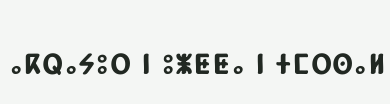ⴰⴽⵕⴰⵢⵓⵔ ⵏ ⵓⵥⵟⵟⴰ ⵏ ⵜⵎⵔⵙⴰⵍ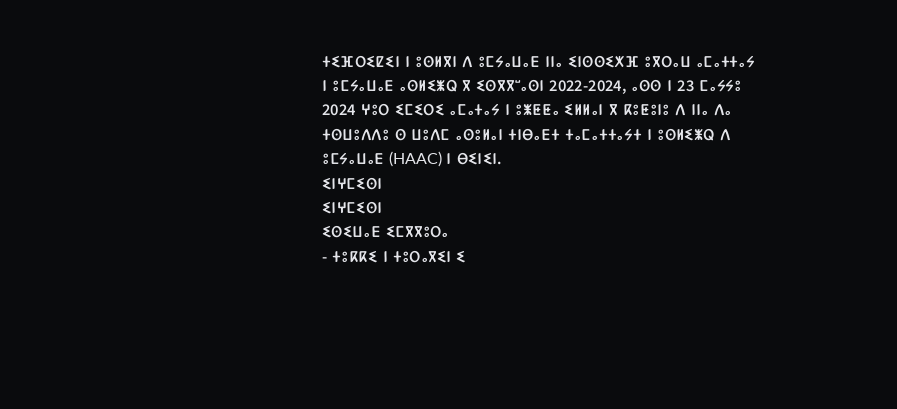ⵜⵉⴼⵔⵉⵇⵉⵏ ⵏ ⵓⵙⵍⴳⵏ ⴷ ⵓⵎⵢⴰⵡⴰⴹ ⵏⵏⴰ ⵉⵏⵙⵙⵉⵅⴼ ⵓⴳⵔⴰⵡ ⴰⵎⴰⵜⵜⴰⵢ ⵏ ⵓⵎⵢⴰⵡⴰⴹ ⴰⵙⵍⵉⵥⵕ ⴳ ⵉⵙⴳⴳⵯⴰⵙⵏ 2022-2024, ⴰⵙⵙ ⵏ 23 ⵎⴰⵢⵢⵓ 2024 ⵖⵓⵔ ⵉⵎⵉⵔⵉ ⴰⵎⴰⵜⴰⵢ ⵏ ⵓⵥⵟⵟⴰ ⵉⵍⵍⴰⵏ ⴳ ⴽⵓⵟⵓⵏⵓ ⴷ ⵏⵏⴰ ⴷⴰ ⵜⵙⵡⵓⴷⴷⵓ ⵙ ⵡⵓⴷⵎ ⴰⵙⵓⵍⴰⵏ ⵜⵏⴱⴰⴹⵜ ⵜⴰⵎⴰⵜⵜⴰⵢⵜ ⵏ ⵓⵙⵍⵉⵥⵕ ⴷ ⵓⵎⵢⴰⵡⴰⴹ (HAAC) ⵏ ⴱⵉⵏⵉⵏ.
ⵉⵏⵖⵎⵉⵙⵏ
ⵉⵏⵖⵎⵉⵙⵏ
ⵉⵙⵉⵡⴰⴹ ⵉⵎⴳⴳⵓⵔⴰ
- ⵜⵓⴽⴽⵉ ⵏ ⵜⵓⵔⴰⴳⵉⵏ ⵉ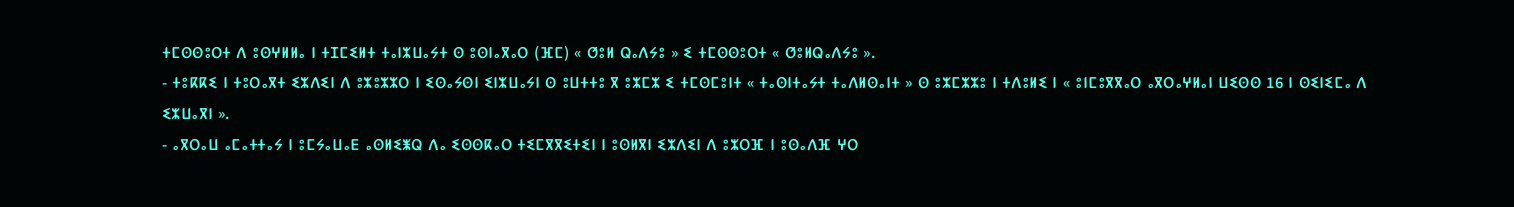ⵜⵎⵙⵙⵓⵔⵜ ⴷ ⵓⵙⵖⵍⵍⴰ ⵏ ⵜⵊⵎⵉⵍⵜ ⵜⴰⵏⵣⵡⴰⵢⵜ ⵙ ⵓⵙⵏⴰⴳⴰⵔ (ⴼⵎ) « ⵚⵓⵍ ⵕⴰⴷⵢⵓ » ⵉ ⵜⵎⵙⵙⵓⵔⵜ « ⵚⵓⵍⵕⴰⴷⵢⵓ ».
- ⵜⵓⴽⴽⵉ ⵏ ⵜⵓⵔⴰⴳⵜ ⵉⵣⴷⵉⵏ ⴷ ⵓⵣⵓⵣⵣⵔ ⵏ ⵉⵙⴰⵢⵙⵏ ⵉⵏⵣⵡⴰⵢⵏ ⵙ ⵓⵡⵜⵜⵓ ⴳ ⵓⵣⵎⵣ ⵉ ⵜⵎⵙⵎⵓⵏⵜ « ⵜⴰⵙⵏⵜⴰⵢⵜ ⵜⴰⴷⵍⵙⴰⵏⵜ » ⵙ ⵓⵣⵎⵣⵣⵓ ⵏ ⵜⴷⵓⵍⵉ ⵏ « ⵓⵏⵎⵓⴳⴳⴰⵔ ⴰⴳⵔⴰⵖⵍⴰⵏ ⵡⵉⵙⵙ 16 ⵏ ⵙⵉⵏⵉⵎⴰ ⴷ ⵉⵣⵡⴰⴳⵏ ».
- ⴰⴳⵔⴰⵡ ⴰⵎⴰⵜⵜⴰⵢ ⵏ ⵓⵎⵢⴰⵡⴰⴹ ⴰⵙⵍⵉⵥⵕ ⴷⴰ ⵉⵙⵙⴽⴰⵔ ⵜⵉⵎⴳⴳⵉⵜⵉⵏ ⵏ ⵓⵙⵍⴳⵏ ⵉⵣⴷⵉⵏ ⴷ ⵓⵣⵔⴼ ⵏ ⵓⵙⴰⴷⴼ ⵖⵔ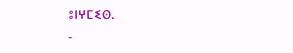ⵓⵏⵖⵎⵉⵙ.
-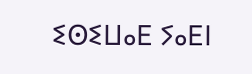ⵉⵙⵉⵡⴰⴹ ⵢⴰⴹⵏ